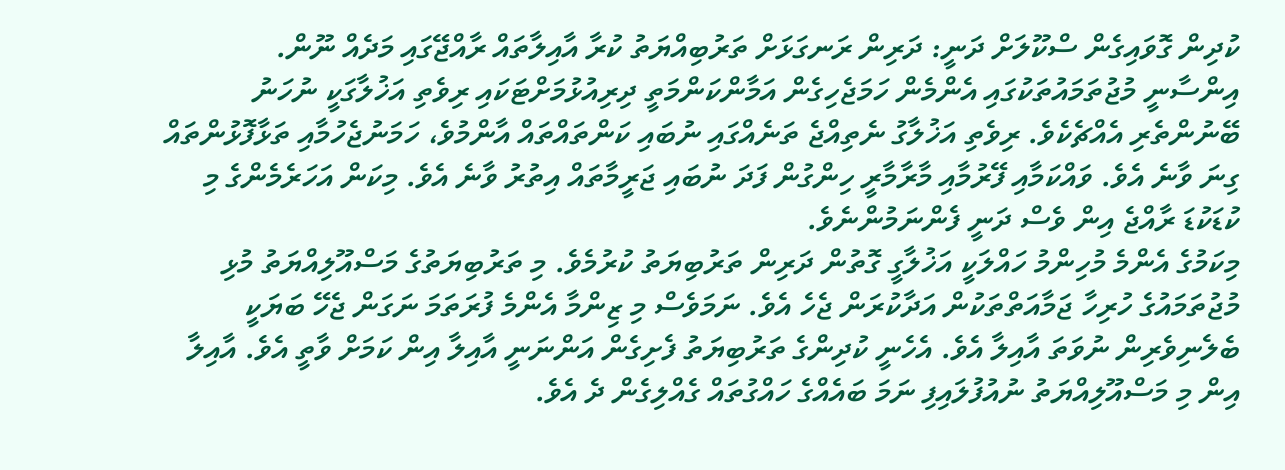ކުދިން ގޮވައިގެން ސްކޫލަށް ދަނީ: ދަރިން ރަނގަޅަށް ތަރުބިއްޔަތު ކުރާ އާއިލާތައް ރާއްޖޭގައި މަދެއް ނޫން.
އިންސާނީ މުޖުތަމައުތަކުގައި އެންމެން ހަމަޖެހިގެން އަމާންކަންމަތީ ދިރިއުޅުމަށްޓަކައި ރިވެތި އަޚުލާގަކީ ނުހަނު ބޭނުންތެރި އެއްޗެކެވެ. ރިވެތި އަޚުލާގު ނެތިއްޖެ ތަނެއްގައި ނުބައި ކަންތައްތައް އާންމުވެ، ހަމަނުޖެހުމާއި ތަޅާފޮޅުންތައް ގިނަ ވާނެ އެވެ. ވައްކަމާއި ފޭރުމާއި މާރާމާރީ ހިންގުން ފަދަ ނުބައި ޖަރީމާތައް އިތުރު ވާނެ އެވެ. މިކަން އަހަރެމެންގެ މި ކުޑަކުޑަ ރާއްޖެ އިން ވެސް ދަނީ ފެންނަމުންނެވެ.
މިކަމުގެ އެންމެ މުހިންމު ހައްލަކީ އަޚުލާގީ ގޮތުން ދަރިން ތަރުބިޔަތު ކުރުމެވެ. މި ތަރުބިޔަތުގެ މަސްއޫލިއްޔަތު މުޅި މުޖުތަމައުގެ ހުރިހާ ޖަމާއަތްތަކުން އަދާކުރަން ޖެހެ އެވެ. ނަމަވެސް މި ޒިންމާ އެންމެ ފުރަތަމަ ނަގަން ޖެހޭ ބަޔަކީ ބެލެނިވެރިން ނުވަތަ އާއިލާ އެވެ. އެހެނީ ކުދިންގެ ތަރުބިޔަތު ފެށިގެން އަންނަނީ އާއިލާ އިން ކަމަށް ވާތީ އެވެ. އާއިލާ އިން މި މަސްއޫލިއްޔަތު ނުއުފުލައިފި ނަމަ ބައެއްގެ ހައްގުތައް ގެއްލިގެން ދެ އެވެ.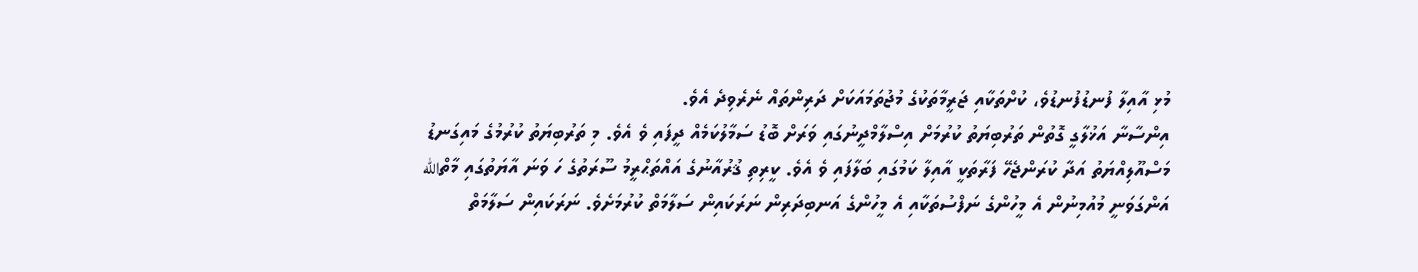މުޅި އާއިލާ ފުނޑުފުނޑުވެ، ކުށްތަކާއި ޖަރީމާތަކުގެ މުޖުތަމައަކަށް ދަރިންތައް ނެރެވިދެ އެވެ.
އިންސާނާ އަޚުލާގީ ގޮތުން ތަރުބިޔަތު ކުރުމަށް އިސްލާމްދީނުގައި ވަރަށް ބޮޑު ސަމާލުކަމެއް ދީފައި ވެ އެވެ. މި ތަރުބިޔަތު ކުރުމުގެ މައިގަނޑު މަސްއޫލިއްޔަތު އަދާ ކުރަންޖެހޭ ފަރާތަކީ އާއިލާ ކަމުގައި ބަލާފައި ވެ އެވެ. ކީރިތި ޤުރުއާނުގެ އައްތަޙްރީމު ސޫރަތުގެ ހަ ވަނަ އާޔަތުގައި މާތްالله އަންގަވަނީ މުއުމިނުން އެ މީހުންގެ ނަފްސުތަކާއި އެ މީހުންގެ އަނބިދަރިން ނަރަކައިން ސަލާމަތް ކުރުމަށެވެ. ނަރަކައިން ސަލާމަތް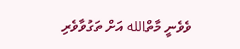ވެވެނީ މާތްالله އަށް ތަގުވާވެރި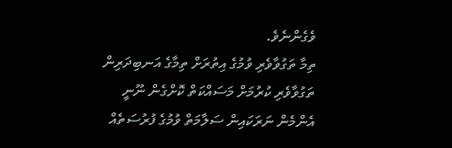ވެގެންނެވެ.
ތިމާ ތަގުވާވެރި ވުމުގެ އިތުރަށް ތިމާގެ އަނބިދަރިން ތަގުވާވެރި ކުރުމަށް މަސައްކަތް ކޮށްގެން ނޫނީ އެންމެން ނަރަކައިން ސަލާމަތް ވުމުގެ ފުރުސަތެއް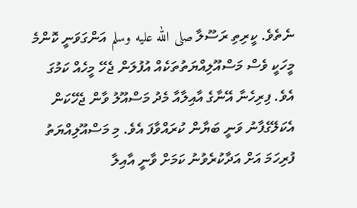ނެތެވެ. ކީރިތި ރަސޫލާ صلى الله عليه وسلم އަންގަވަނީ ކޮންމެ މީހަކީ ވެސް މަސްއޫލިއްޔަތުތަކެއް އުފުލަން ޖެހޭ މީހެއް ކަމުގަ އެވެ. ފިރިހެނާ އޭނާގެ އާއިލާއާ މެދު މަސްއޫލު ވާން ޖެހޭކަން އެކަލޭގެފާނު ވަނީ ބަޔާން ކުރައްވާފަ އެވެ. މި މަސްއޫލިއްޔަތު ފުރިހަމަ އަށް އަދާކުރެވުނު ކަމަށް ވާނީ އާއިލާ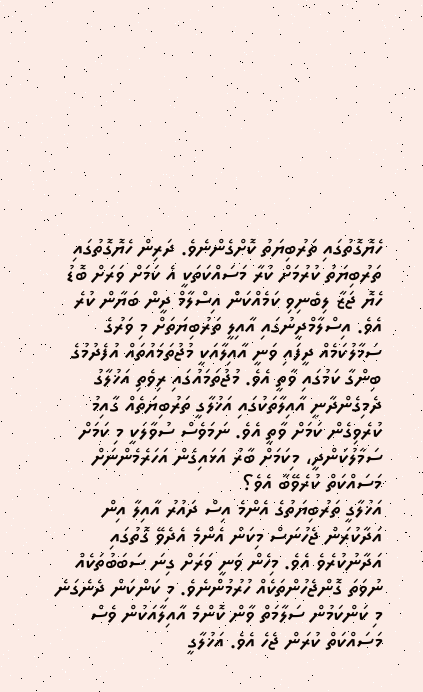ހެޔޮގޮތުގައި ތަރުބިޔަތު ކޮށްގެންނެވެ. ދަރިން ހެޔޮގޮތުގައި ތަރުބިޔަތު ކުރުމަށް ކުރާ މަސައްކަތަކީ އެ ކަމަށް ވަރަށް ބޮޑު ހެޔޮ ޖަޒާ ލިބެނިވި ކަމެއްކަން އިސްލާމް ދީން ބަޔާން ކުރެ އެވެ. އިސްލާމްދީނުގައި އާއިލީ ތަރުބިޔަތަށް މި ވަރުގެ ސަމާލުކަމެއް ދީފައި ވަނީ އާއިލާއަކީ މުޖުތަމައުތައް އުފެދުމުގެ ބިންގާ ކަމުގައި ވާތީ އެވެ. މުޖުތަމައުގައި ރިވެތި އަޚުލާގު ދެމިގެންދާނީ އާއިލާތަކުގައި އަޚުލާގީ ތަރުބިޔަތެއް ގާއިމު ކުރެވިގެން ކަމަށް ވާތީ އެވެ. ނަމަވެސް ސުވާލަކީ މި ކަމަށް ސަމާލުކަންދީ، މިކަމަށް ބާރު އަޅައިގެން އަހަރެމެންނަށް މަސައްކަތް ކުރެވޭބާ އެވެ؟
އަޚުލާގީ ތަރުބިޔަތުގެ އެންމެ އިސް ދައުރު އާއިލާ އިން އަދާކުރަން ޖެހުނަސް މިކަން އެންމެ އެދެވޭ ގޮތުގައި އަދާނުކުރެވެ އެވެ. މިހެން ވަނީ ވަރަށް ގިނަ ސަބަބުތަކެއް ނުވަތަ ގޮންޖެހުންތަކެއް ހުރުމުންނެވެ. މި ކަންކަން ދެނެގަނެ މި ކަންކަމުން ސަލާމަތް ވާން ކޮންމެ އާއިލާއަކުން ވެސް މަސައްކަތް ކުރަން ޖެހެ އެވެ. އަޚުލާގީ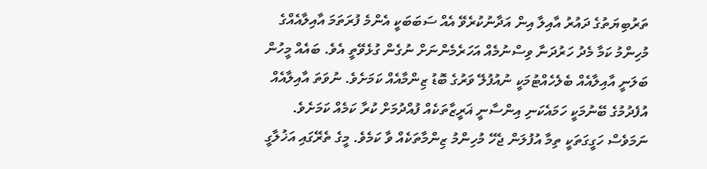ތަރުބިޔަތުގެ ދައުރު އާއިލާ އިން އަދާނުކުރެވޭ އެއް ސަބަބަކީ އެންމެ ފުރަތަމަ އާއިލާއެއްގެ މުހިންމު ކަމާ މެދު ހަރުދަނާ ވިސްނުމެއް އަހަރެމެންނަށް ނުގެން ގުޅެވޭތީ އެވެ. ބައެއް މީހުން ބަލަނީ އާއިލާއެއް ބެލެހެއްޓުމަކީ ނުއުފުލޭ ވަރުގެ ބޮޑު ޒިންމާއެއް ކަމަށެވެ. ނުވަތަ އާއިލާއެއް އުފެދުމުގެ ބޭނުމަކީ ހަމައެކަނި އިންސާނީ ޣަރީޒާތަކެއް ފުއްދުމަށް ކުރާ ކަމެއް ކަމަށެވެ. ނަމަވެސް ހަގީގަތަކީ ތިމާ އުފުލަން ޖެހޭ މުހިންމު ޒިންމާތަކެއް ވާ ކަމެވެ. މީގެ ތެރޭގައި އަޚުލާގީ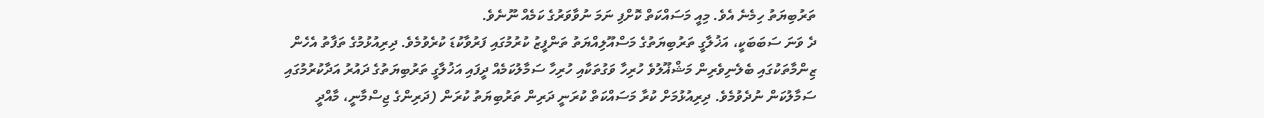ތަރުބިޔަތު ހިމެނެ އެވެ. މިއީ މަސައްކަތް ކޮށްފި ނަމަ ނުވާވަރުގެ ކަމެއް ނޫނެވެ.
ދެ ވަނަ ސަބަބަކީ، އަޚުލާގީ ތަރުބިޔަތުގެ މަސްއޫލިއްޔަތު ތަންފީޒު ކުރުމުގައި ފަރުވާކުޑަ ކުރެވުމެވެ. ދިރިއުޅުމުގެ ތަފާތު އެހެން ޒިންމާތަކުގައި ބެލެނިވެރިން މަޝްޣޫލުވެ ހުރިހާ ވަގުތަކާއި ހުރިހާ ސަމާލުކަމެއް ދީފައި އަޚުލާގީ ތަރުބިޔަތުގެ ދައުރު އަދާކުރުމުގައި ސަމާލުކަން ނުދެވުމެވެ. ދިރިއުޅުމަށް ކުރާ މަސައްކަތް ކުރަނީ ދަރިން ތަރުބިޔަތު ކުރަން (ދަރިންގެ ޖިސްމާނީ، މާއްދީ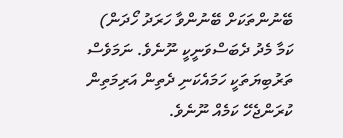ބޭނުންތަކަށް ބޭނުންވާ ހަރަދު ހޯދަން) ކަމާ މެދު ދެބަސްވަނީކީ ނޫނެވެ. ނަމަވެސް ތަރުބިޔަތަކީ ހަމައެކަނި ދެތިން އަރިމަތިން ކުރަންޖެހޭ ކަމެއް ނޫނެވެ.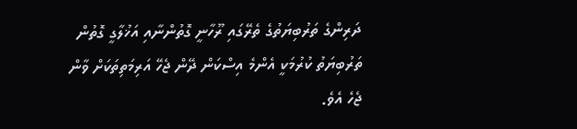ދަރިންގެ ތަރުބިޔަތުގެ ތެރޭގައި ރޫހާނީ ގޮތުންނާއި އަޚުލާގީ ގޮތުން ތަރުބިޔަތު ކުރުމަކީ އެންމެ އިސްކަން ދޭން ޖެހޭ އަރިމަތިތަކަށް ވާން ޖެހެ އެވެ.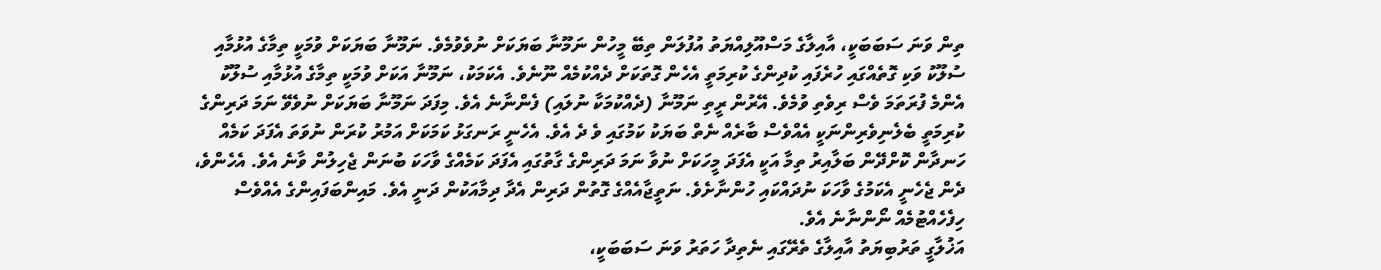ތިން ވަނަ ސަބަބަކީ، އާއިލާގެ މަސްއޫލިއްޔަތު އުފުލަން ތިބޭ މީހުން ނަމޫނާ ބަޔަކަށް ނުވެވުމެވެ. ނަމޫނާ ބަޔަކަށް ވުމަކީ ތިމާގެ އުޅުމާއި ސުލޫކު ވަކި ގޮތެއްގައި ހުރެފައި ކުދިންގެ ކުރިމަތީ އެހެން ގޮތަކަށް ދެއްކުމެއް ނޫނެވެ. އެކަމަކު، ނަމޫނާ އަކަށް ވުމަކީ ތިމާގެ އުޅުމާއި ސުލޫކު އެންމެ ފުރަތަމަ ވެސް ރިވެތި ވުމެވެ. އޭރުން ރީތި ނަމޫނާ (ދެއްކުމަކާ ނުލައި) ފެންނާނެ އެވެ. މިފަދަ ނަމޫނާ ބަޔަކަށް ނުވެވޭ ނަމަ ދަރިންގެ ކުރިމަތީ ބެލެނިވެރިންނަކީ އެއްވެސް ބާރެއް ނެތް ބަޔަކު ކަމުގައި ވެ ދެ އެވެ. އެހެނީ ރަނގަޅު ކަމަކަށް އަމުރު ކުރަން ނުވަތަ އެފަދަ ކަމެއް ހަނދާން ކޮށްދޭން ބަލާއިރު ތިމާ އަކީ އެފަދަ މީހަކަށް ނުވާ ނަމަ ދަރިންގެ ގާތުގައި އެފަދަ ކަމެއްގެ ވާހަކަ ބުނަން ޖެހިލުން ވާނެ އެވެ. އެހެންވެ، ދެން ޖެހެނީ އެކަމުގެ ވާހަކަ ނުދައްކައި ހުންނާށެވެ. ނަތީޖާއެއްގެ ގޮތުން ދަރިން އެދާ ދިމާއަކުން ދަނީ އެވެ. މައިންބަފައިންގެ އެއްވެސް ހިފެހެއްޓުމެއް ނޯންނާނެ އެވެ.
އަޚުލާގީ ތަރުބިޔަތު އާއިލާގެ ތެރޭގައި ނެތިދާ ހަތަރު ވަނަ ސަބަބަކީ،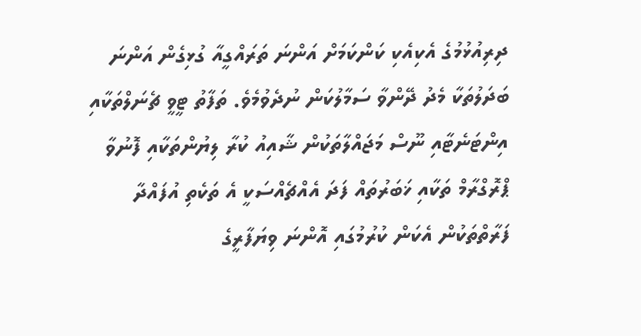ދިރިއުޅުމުގެ އެކިއެކި ކަންކަމަށް އަންނަ ތަރައްގީއާ ގުޅިގެން އަންނަ ބަދަލުތަކާ މެދު ދޭންވާ ސަމާލުކަން ނުދެވުމެވެ. ތަފާތު ޓީވީ ޗެނަލްތަކާއި އިންޓަނެޓާއި ނޫސް މަޖައްލާތަކުން ޝާއިއު ކުރާ ލިޔުންތަކާއި ފޮނުވާ ޕްރޮގްރާމް ތަކާއި ޚަބަރުތައް ފަދަ އެއްޗެއްސަކީ އެ ތަކެތި އުފައްދާ ފަރާތްތަކުން އެކަން ކުރުމުގައި އޮންނަ ވިޔަފާރީގެ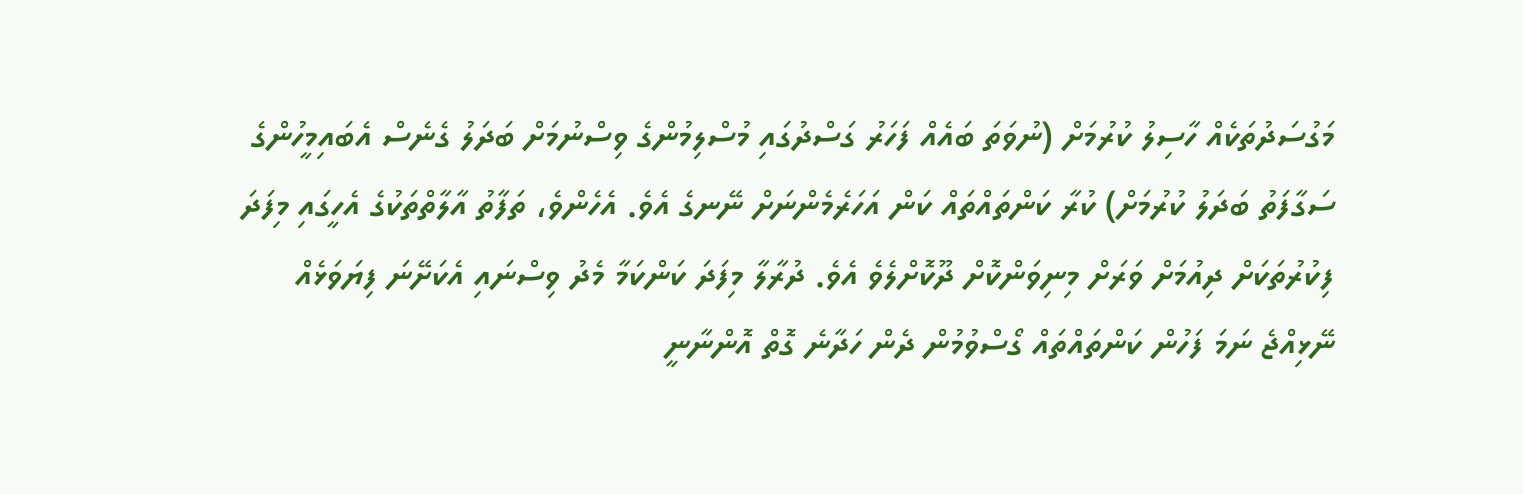މަގުސަދުތަކެއް ހާސިލު ކުރުމަށް (ނުވަތަ ބައެއް ފަހަރު ގަސްދުގައި މުސްލިމުންގެ ވިސްނުމަށް ބަދަލު ގެނެސް އެބައިމީހުންގެ ސަގާފަތު ބަދަލު ކުރުމަށް) ކުރާ ކަންތައްތައް ކަން އަހަރެމެންނަށް ނޭނގެ އެވެ. އެހެންވެ، ތަފާތު އާލާތްތަކުގެ އެހީގައި މިފަދަ ފިކުރުތަކަށް ދިއުމަށް ވަރަށް މިނިވަންކޮށް ދޫކޮށްލެވެ އެވެ. ދުރާލާ މިފަދަ ކަންކަމާ މެދު ވިސްނައި އެކަށޭނަ ފިޔަވަޅެއް ނޭޅިއްޖެ ނަމަ ފަހުން ކަންތައްތައް ގޯސްވުމުން ދެން ހަދާނެ ގޮތް އޮންނާނީ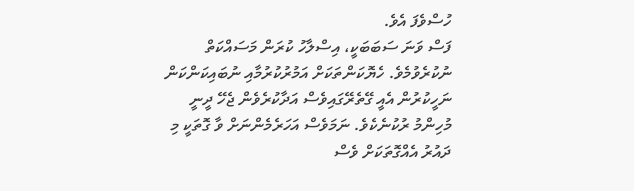ހުސްވެފަ އެވެ.
ފަސް ވަނަ ސަބަބަކީ، އިސްލާހު ކުރަން މަސައްކަތް ނުކުރެވުމެވެ. ހެޔޮކަންތަކަށް އަމުރުކުރުމާއި ނުބައިކަންކަން ނަހީކުރުން އެއީ ގޭތެރޭގައިވެސް އަދާކުރެވެން ޖެހޭ ދީނީ މުހިންމު ރުކުނެކެވެ. ނަމަވެސް އަހަރެމެންނަށް ވާ ގޮތަކީ މި ދައުރު އެއްގޮތަކަށް ވެސް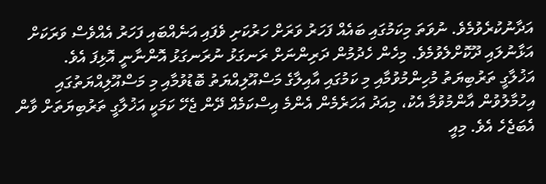އަދާނުކުރެވުމެވެ. ނުވަތަ މިކަމުގައި ބައެއް ފަހަރު ވަރަށް ހަރުކަށި ވެފައި އަނެއްބައި ފަހަރު އެއްވެސް ވަރަކަށް އަޅާނުލައި ދޫކޮށްލެވުމެވެ. މިހެން ހެދުމުން ދަރިންނަށް ރަނގަޅު ނުރަނގަޅު އޮންނާނީ އޮޅިފަ އެވެ.
އަޚުލާގީ ތަރުބިޔަތު މުހިންމުވުމާއި މި ކަމުގައި އާއިލާގެ މަސްއޫލިއްޔަތު ބޮޑުވުމާއި މި މަސްއޫލިއްޔަތުގައި އިހުމާލުވުން އާންމުވުމާ އެކު، މިއަދު އަހަރެމެން އެންމެ އިސްކަމެއް ދޭން ޖެހޭ ކަމަކީ އަޚުލާގީ ތަރުބިޔަތަށް ވާން އެބަޖެހެ އެވެ. މިއީ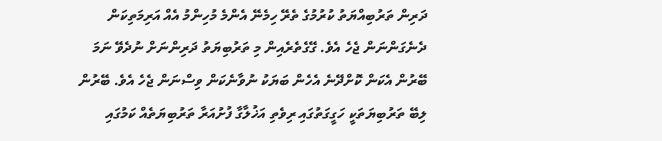ދަރިން ތަރުބިއްޔަތު ކުރުމުގެ ތެރޭ ހިމެނޭ އެންމެ މުހިންމު އެއް އަރިމަތިކަން ދެނެގަންނަން ޖެހެ އެވެ. ގޭގެތެރެއިން މި ތަރުބިޔަތު ދަރިންނަށް ނުދެވޭ ނަމަ ބޭރުން އެކަން ކޮށްދޭނެ އެހެން ބަޔަކު ނުވާނެކަން ވިސްނަން ޖެހެ އެވެ. ބޭރުން ލިބޭ ތަރުބިޔަތަކީ ހަގީގަތުގައި ރިވެތި އަޚުލާގާ ފުށުއަރާ ތަރުބިޔަތެއް ކަމުގައި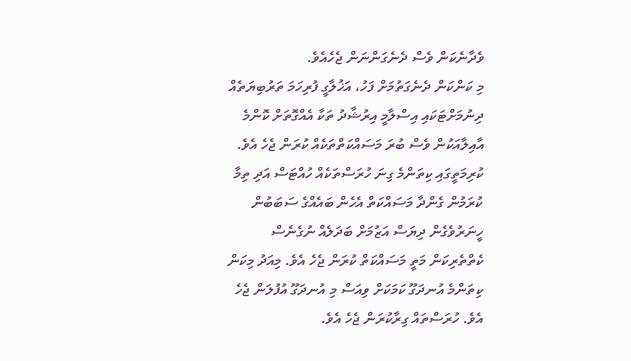ވެދާނެކަން ވެސް ދެނެގަންނަން ޖެހެއެވެ.
މި ކަންކަން ދެނެގަތުމަށް ފަހު، އަޚުލާގީ ފުރިހަމަ ތަރުބިޔަތެއް ދިނުމަށްޓަކައި އިސްލާމީ އިރުޝާދު ތަކާ އެއްގޮތަށް ކޮންމެ އާއިލާއަކުން ވެސް ބުރަ މަސައްކަތްތަކެއް ކުރަން ޖެހެ އެވެ. ކުރިމަތީގައި ކިތަންމެ ގިނަ ހުރަސްތަކެއް ހުއްޓަސް އަދި ތިމާ ކުރަމުން ގެންދާ މަސައްކަތް އެހެން ބައެއްގެ ސަބަބުން ހީނަރުވެގެން ދިޔަސް އަޒުމަށް ބަދަލެއް ނުގެނެސް ކެތްތެރިކަން މަތީ މަސައްކަތް ކުރަން ޖެހެ އެވެ. މިއަދު މިކަން ކިތަންމެ އުނދަގޫ ކަމަކަށް ވިއަސް މި އުނދަގޫ އުފުލަން ޖެހެ އެވެ. ހުރަސްތައް ގިރާކުރަން ޖެހެ އެވެ.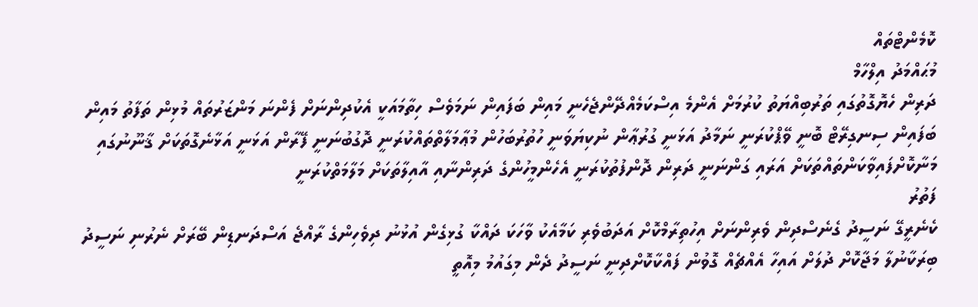ކޮމެންޓްތައް
މުޙައްމަދު އިލްހާމް
ދަރިން ހެޔޮގޮތުގައި ތަރުބިއްޔަތު ކުރުމަށް އެންމެ އިސްކަމެއްދޭންޖެހެނީ މައިން ބަފައިން ނަމަވެސް ހިތާމައަކީ އެކުދިންނަށް ފެންނަ މަންޒަރުތައް މުޅިން ތަފާތު މައިން ބަފައިން ސިނގިރޭޓް ބޮނީ ވޭޕްކުރަނީ ނަމާދު އަޅަނީ ގުރުޢާން ނުކިޔަވަނީ ހުތުރުބަހުން މުޢާމަލާތްތައްކުރަނީ ދޮގުބުނަނީ ފޭރާން އަޅަނީ އަޅާނެގޮތަކަށް ޤާނޫނުގައި މަނާކޮށްފައިވާކަންތައްތަކަށް އަރައި ގަންނަނީ ދަރިން ދޮންފުތުކުރަނީ އެހެންމީހުންގެ ދަރިންނާއި އާއިލާތަކަށް މަލާމަތްކުރަނީ
ފަތުރު
ކެނެރީގޭ ނަސީދު ގެނެސްދިން ވެރިންނަށް އިހުތިރާމްކޮށް އަދަބުވެރި ކަމާއެކު ވާހަކަ ދައްކާ ގުޅިގެން އުޅުނު ދިވެހިންގެ ރާއްޖެ އަސްދަނޑިން ބޭރަށް ނެރުނި ނަސީދު ބިރަކާނުލާ މަޖާކޮށް ދުލަށް އައިހާ އެއްޗެއް ގޮވުން ފައްކާކޮށްދިނީ ނަސީދު ދެން މިގައުމު މިއޮތީ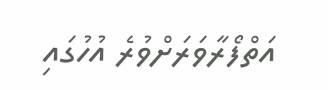އަތްފޯރާވަރަށްވުރެ އުހުގައި